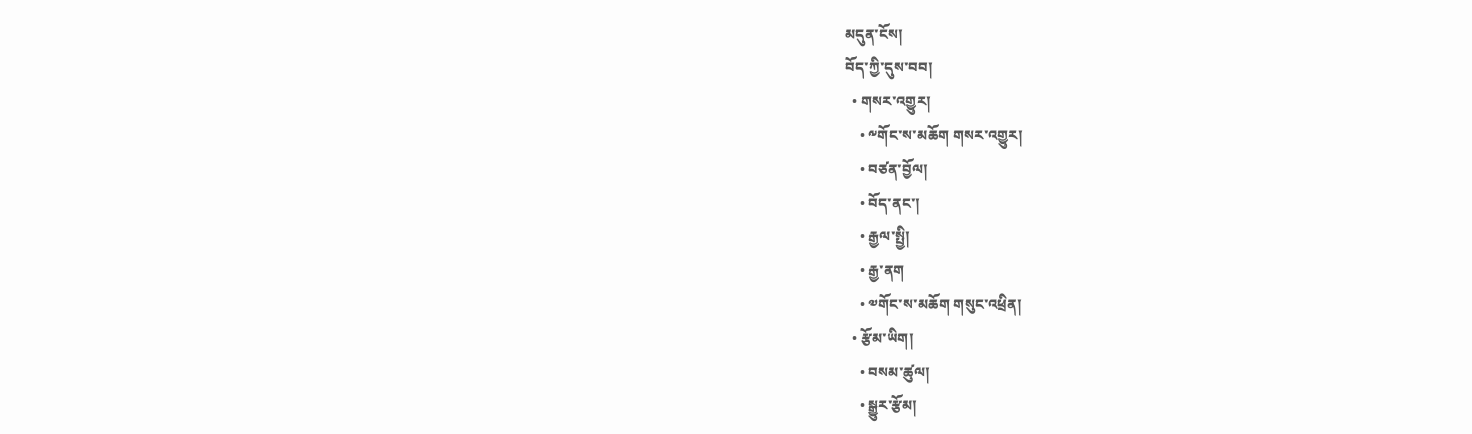མདུན་ངོས།
བོད་ཀྱི་དུས་བབ།
  • གསར་འགྱུར།
    • ༸གོང་ས་མཆོག གསར་འགྱུར།
    • བཙན་བྱོལ།
    • བོད་ནང་།
    • རྒྱལ་སྤྱི།
    • རྒྱ་ནག
    • ༧གོང་ས་མཆོག གསུང་འཕྲིན།
  • རྩོམ་ཡིག།
    • བསམ་ཚུལ།
    • སྒྱུར་རྩོམ།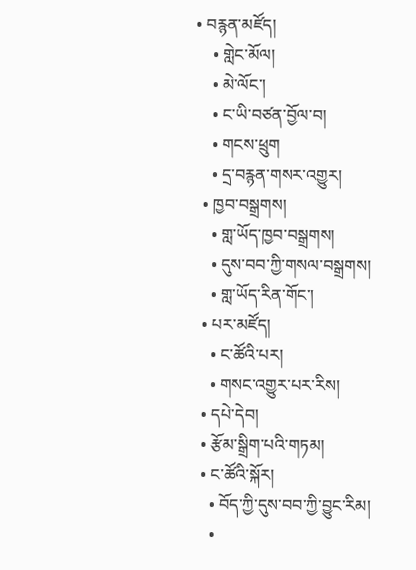• བརྙན་མཛོད།
    • གླེང་མོལ།
    • མེ་ལོང་།
    • ང་ཡི་བཙན་བྱོལ་བ།
    • གངས་ཕྲུག
    • དྲ་བརྙན་གསར་འགྱུར།
  • ཁྱབ་བསྒྲགས།
    • གླ་ཡོད་ཁྱབ་བསྒྲགས།
    • དུས་བབ་ཀྱི་གསལ་བསྒྲགས།
    • གླ་ཡོད་རིན་གོང་།
  • པར་མཛོད།
    • ང་ཚོའི་པར།
    • གསང་འགྱུར་པར་རིས།
  • དཔེ་དེབ།
  • རྩོམ་སྒྲིག་པའི་གཏམ།
  • ང་ཚོའི་སྐོར།
    • བོད་ཀྱི་དུས་བབ་ཀྱི་བྱུང་རིམ།
    •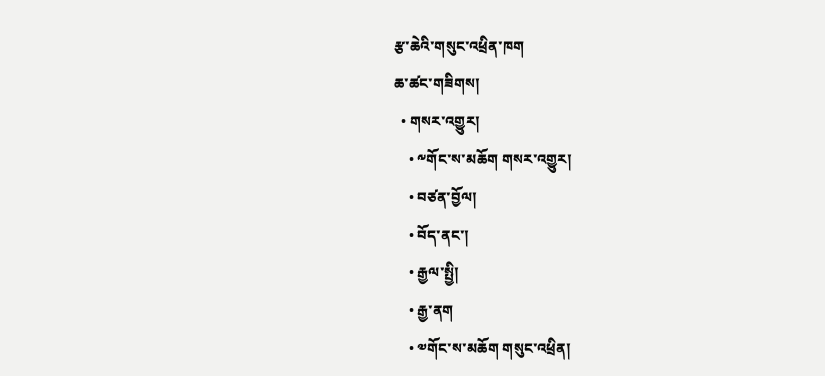རྩ་ཆེའི་གསུང་འཕྲིན་ཁག
ཆ་ཚང་གཟིགས།
  • གསར་འགྱུར།
    • ༸གོང་ས་མཆོག གསར་འགྱུར།
    • བཙན་བྱོལ།
    • བོད་ནང་།
    • རྒྱལ་སྤྱི།
    • རྒྱ་ནག
    • ༧གོང་ས་མཆོག གསུང་འཕྲིན།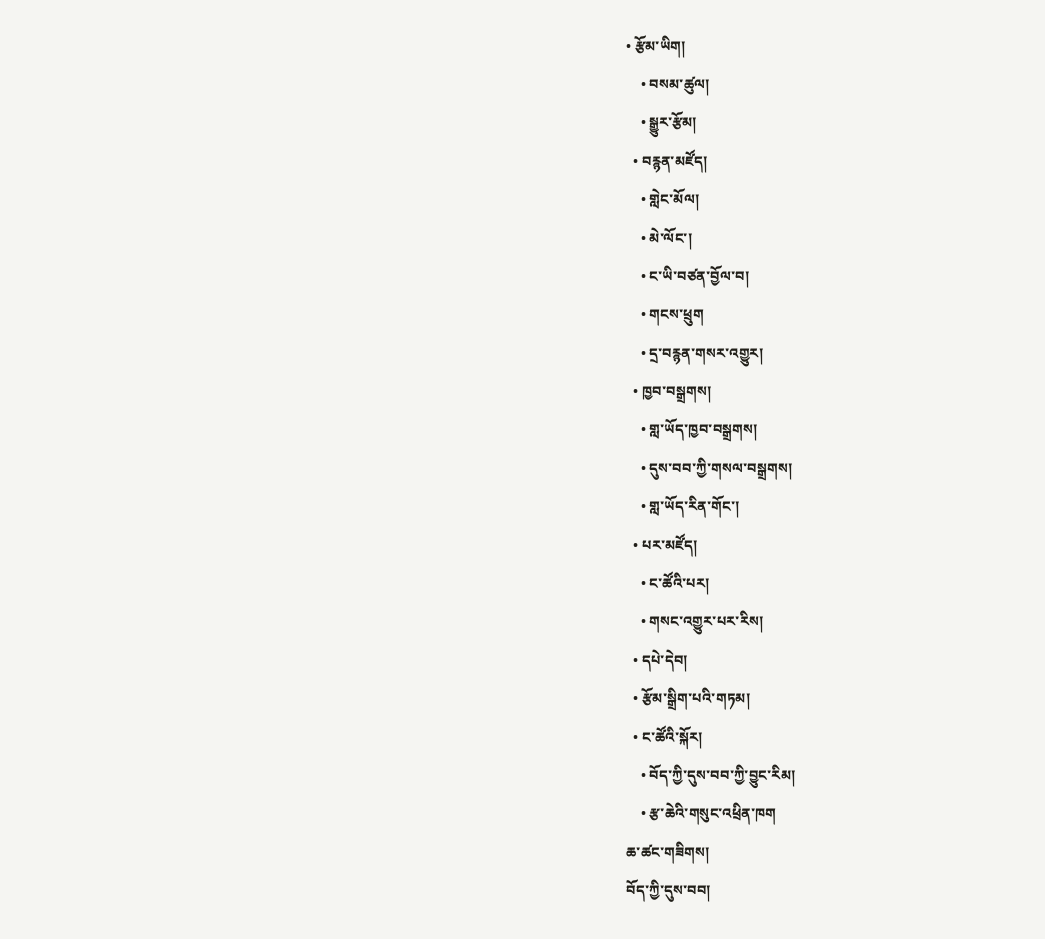• རྩོམ་ཡིག།
    • བསམ་ཚུལ།
    • སྒྱུར་རྩོམ།
  • བརྙན་མཛོད།
    • གླེང་མོལ།
    • མེ་ལོང་།
    • ང་ཡི་བཙན་བྱོལ་བ།
    • གངས་ཕྲུག
    • དྲ་བརྙན་གསར་འགྱུར།
  • ཁྱབ་བསྒྲགས།
    • གླ་ཡོད་ཁྱབ་བསྒྲགས།
    • དུས་བབ་ཀྱི་གསལ་བསྒྲགས།
    • གླ་ཡོད་རིན་གོང་།
  • པར་མཛོད།
    • ང་ཚོའི་པར།
    • གསང་འགྱུར་པར་རིས།
  • དཔེ་དེབ།
  • རྩོམ་སྒྲིག་པའི་གཏམ།
  • ང་ཚོའི་སྐོར།
    • བོད་ཀྱི་དུས་བབ་ཀྱི་བྱུང་རིམ།
    • རྩ་ཆེའི་གསུང་འཕྲིན་ཁག
ཆ་ཚང་གཟིགས།
བོད་ཀྱི་དུས་བབ།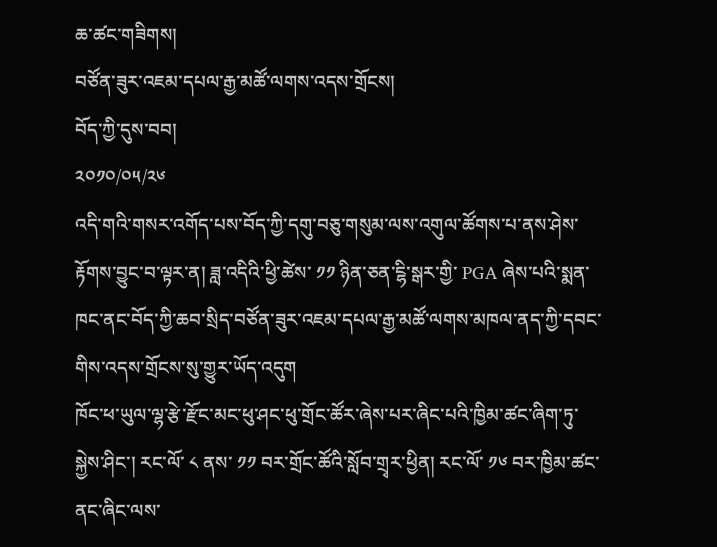ཆ་ཚང་གཟིགས།
བཙོན་ཟུར་འཇམ་དཔལ་རྒྱ་མཚོ་ལགས་འདས་གྲོངས།
བོད་ཀྱི་དུས་བབ།
༢༠༡༠/༠༥/༢༦
འདི་གའི་གསར་འགོད་པས་བོད་ཀྱི་དགུ་བཅུ་གསུམ་ལས་འགུལ་ཚོགས་པ་ནས་ཤེས་རྟོགས་བྱུང་བ་ལྟར་ན། ཟླ་འདིའི་ཕྱི་ཚེས་ ༡༡ ཉིན་ཅན་ངྷི་སྒར་གྱི་ PGA ཞེས་པའི་སྨན་ཁང་ནང་བོད་ཀྱི་ཆབ་སྲིད་བཙོན་ཟུར་འཇམ་དཔལ་རྒྱ་མཚོ་ལགས་མཁལ་ནད་ཀྱི་དབང་གིས་འདས་གྲོངས་སུ་གྱུར་ཡོད་འདུག
ཁོང་ཕ་ཡུལ་ལྷ་རྩེ་རྫོང་མང་ཕུ་ཤང་ཕུ་གྲོང་ཚོར་ཞེས་པར་ཞིང་པའི་ཁྱིམ་ཚང་ཞིག་ཏུ་སྐྱེས་ཤིང་། རང་ལོ་ ༨ ནས་ ༡༡ བར་གྲོང་ཚོའི་སློབ་གྲྭར་ཕྱིན། རང་ལོ་ ༡༦ བར་ཁྱིམ་ཚང་ནང་ཞིང་ལས་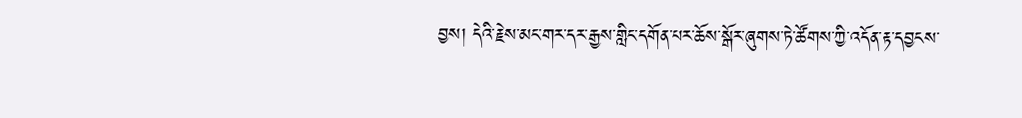བྱས། དེའི་རྗེས་མང་གར་དར་རྒྱས་གླིང་དགོན་པར་ཆོས་སྒོར་ཞུགས་ཏེ་ཚོགས་ཀྱི་འདོན་རྟ་དབྱངས་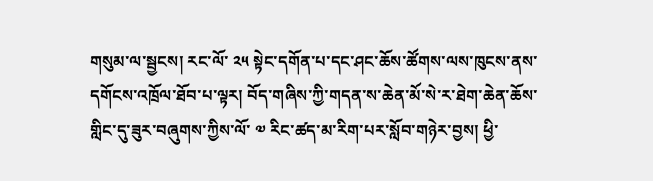གསུམ་ལ་སྦྱངས། རང་ལོ་ ༢༥ སྟེང་དགོན་པ་དང་ཤང་ཆོས་ཚོགས་ལས་ཁུངས་ནས་དགོངས་འཁྲོལ་ཐོབ་པ་ལྟར། བོད་གཞིས་ཀྱི་གདན་ས་ཆེན་མོ་སེ་ར་ཐེག་ཆེན་ཆོས་གླིང་དུ་ཟུར་བཞུགས་ཀྱིས་ལོ་ ༧ རིང་ཚད་མ་རིག་པར་སློབ་གཉེར་བྱས། ཕྱི་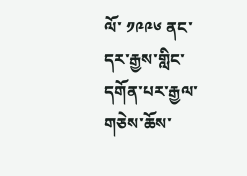ལོ་ ༡༩༩༦ ནང་དར་རྒྱས་གླིང་དགོན་པར་རྒྱལ་གཅེས་ཆོས་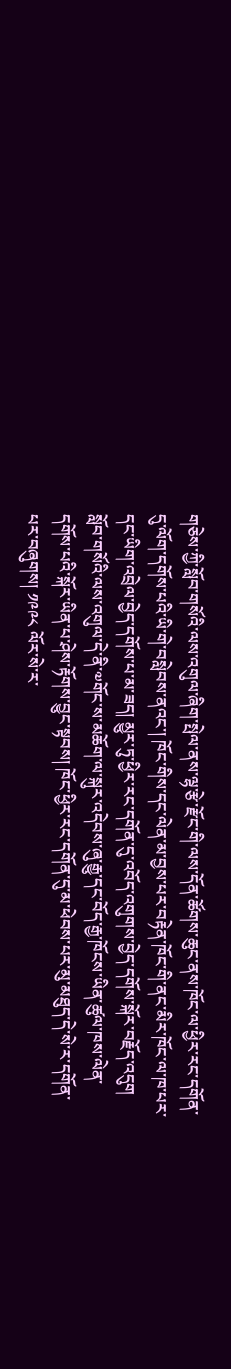གཅེས་ཀྱི་སློབ་གསོའི་ལས་འགུལ་ཞིག་སྤེལ་ནས་ལྷ་རྩེ་རྫོང་གི་ལས་དོན་ཚོགས་ཆུང་ནས་ཁོང་ལ་ཕྱིར་རང་དགོན་དུ་ལོག་དགོས་པའི་ཡི་གེ་བསླེབས་ནའང་། ཁོང་གིས་དང་ལེན་མ་བྱས་པར་བརྟེན་ཁོང་གི་ནང་མིར་ཁོང་ལ་ཁ་པར་དང་ཡིག་འབྲེལ་བྱེད་དགོས་པ་མ་ཟད། མྱུར་ཏུ་ཕྱིར་རང་དགོན་དུ་འབོད་འགུགས་བྱེད་དགོས་སྐོར་བརྗོད་འདུག སློབ་གསོའི་ལས་འགུལ་དེ་ནི་༧གོང་ས་མཆོག་ལ་སྐུར་འདེབས་ཞུ་རྒྱུ་དང་བོད་རྒྱ་ཁོངས་ཡིན་ཚུལ་ཁས་ལེན་དགོས་པའི་སྐོར་ཡིན་པ་ཤེས་རྟོགས་བྱུང་སྟབས། ཁོང་ཕྱིར་རང་དགོན་དུ་མ་ཕེབས་པར་མུ་མཐུད་དེ་སེ་ར་དགོན་པར་བཞུགས། ༡༩༩༨ ལོར་སེ་ར་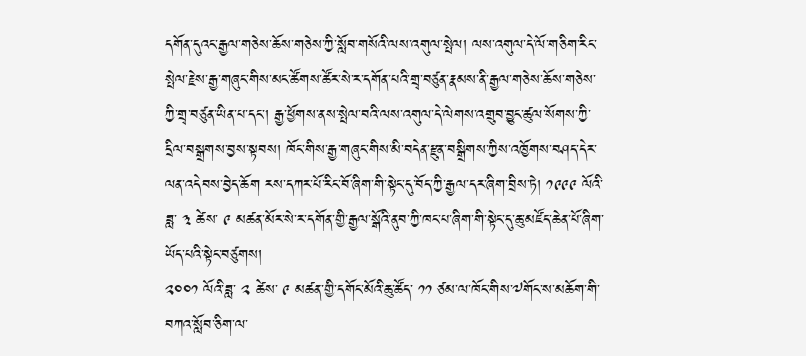དགོན་དུའང་རྒྱལ་གཅེས་ཆོས་གཅེས་ཀྱི་སློབ་གསོའི་ལས་འགུལ་སྤེལ། ལས་འགུལ་དེ་ལོ་གཅིག་རིང་སྤེལ་རྗེས་རྒྱ་གཞུང་གིས་མང་ཚོགས་ཚོར་སེ་ར་དགོན་པའི་གྲྭ་བཙུན་རྣམས་ནི་རྒྱལ་གཅེས་ཆོས་གཅེས་ཀྱི་གྲྭ་བཙུན་ཡིན་པ་དང་། རྒྱ་ཕྱོགས་ནས་སྤེལ་བའི་ལས་འགུལ་དེ་ལེགས་འགྲུབ་བྱུང་ཚུལ་སོགས་ཀྱི་དྲིལ་བསྒྲགས་བྱས་སྟབས། ཁོང་གིས་རྒྱ་གཞུང་གིས་མི་བདེན་རྫུན་བསྒྲིགས་ཀྱིས་འཁྱོགས་བཤད་དེར་ལན་འདེབས་བྱེད་ཆོག རས་དཀར་པོ་རིང་བོ་ཞིག་གི་སྟེང་དུ་བོད་ཀྱི་རྒྱལ་དར་ཞིག་བྲིས་ཏེ། ༡༩༩༩ ལོའི་ཟླ་ ༣ ཚེས་ ༩ མཚན་མོར་སེ་ར་དགོན་གྱི་རྒྱལ་སྒོའི་ནུབ་ཀྱི་ཁང་པ་ཞིག་གི་སྟེང་དུ་ཆུ་མཛོད་ཆེན་པོ་ཞིག་ཡོད་པའི་སྟེང་བཙུགས།
༢༠༠༡ ལོའི་ཟླ་ ༢ ཚེས་ ༩ མཚན་གྱི་དགོང་མོའི་ཆུ་ཚོད་ ༡༡ ཙམ་ལ་ཁོང་གིས་༧གོང་ས་མཆོག་གི་བཀའ་སློབ་ཅིག་ལ་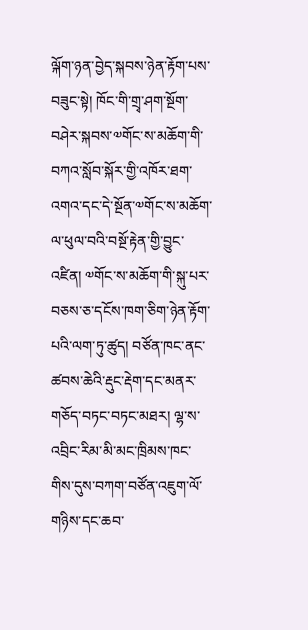ལྐོག་ཉན་བྱེད་སྐབས་ཉེན་རྟོག་པས་བཟུང་སྟེ། ཁོང་གི་གྲྭ་ཤག་སྔོག་བཤེར་སྐབས་༧གོང་ས་མཆོག་གི་བཀའ་སློབ་སྐོར་གྱི་འཁོར་ཐག་འགའ་དང་དེ་སྔོན་༧གོང་ས་མཆོག་ལ་ཕུལ་བའི་བསྔོ་རྟེན་གྱི་བྱུང་འཛིན། ༧གོང་ས་མཆོག་གི་སྐུ་པར་བཅས་ཅ་དངོས་ཁག་ཅིག་ཉེན་རྟོག་པའི་ལག་ཏུ་ཚུད། བཙོན་ཁང་ནང་ཚབས་ཆེའི་རྡུང་རྡེག་དང་མནར་གཅོད་བཏང་བཏང་མཐར། ལྷ་ས་འབྲིང་རིམ་མི་མང་ཁྲིམས་ཁང་གིས་དུས་བཀག་བཙོན་འཇུག་ལོ་གཉིས་དང་ཆབ་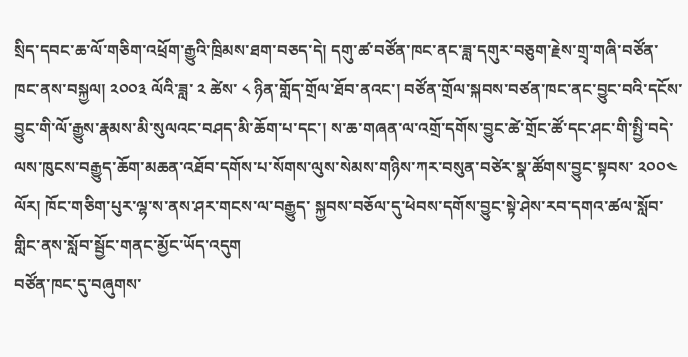སྲིད་དབང་ཆ་ལོ་གཅིག་འཕྲོག་རྒྱུའི་ཁྲིམས་ཐག་བཅད་དེ། དགུ་ཚ་བཙོན་ཁང་ནང་ཟླ་དགུར་བཅུག་རྗེས་གྲྭ་གཞི་བཙོན་ཁང་ནས་བསྐྱལ། ༢༠༠༣ ལོའི་ཟླ་ ༢ ཚེས་ ༨ ཉིན་གློད་གྲོལ་ཐོབ་ནའང་། བཙོན་གྲོལ་སྐབས་བཙན་ཁང་ནང་བྱུང་བའི་དངོས་བྱུང་གི་ལོ་རྒྱུས་རྣམས་མི་སུལའང་བཤད་མི་ཆོག་པ་དང་། ས་ཆ་གཞན་ལ་འགྲོ་དགོས་བྱུང་ཚེ་གྲོང་ཚོ་དང་ཤང་གི་སྤྱི་བདེ་ལས་ཁུངས་བརྒྱུད་ཆོག་མཆན་འཐོབ་དགོས་པ་སོགས་ལུས་སེམས་གཉིས་ཀར་བསུན་བཙེར་སྣ་ཚོགས་བྱུང་སྟབས་ ༢༠༠༤ ལོར། ཁོང་གཅིག་པུར་ལྷ་ས་ནས་ཤར་གངས་ལ་བརྒྱུད་ སྐྱབས་བཅོལ་དུ་ཕེབས་དགོས་བྱུང་སྟེ་ཤེས་རབ་དགའ་ཚལ་སློབ་གླིང་ནས་སློབ་སྦྱོང་གནང་མྱོང་ཡོད་འདུག
བཙོན་ཁང་དུ་བཞུགས་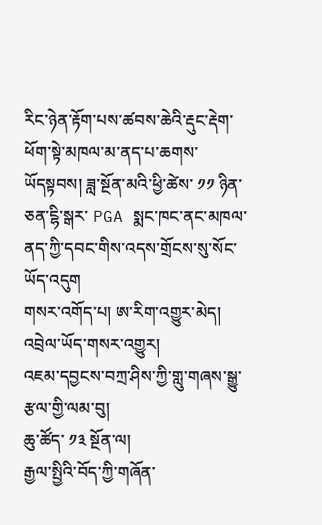རིང་ཉེན་རྟོག་པས་ཚབས་ཆེའི་རྡུང་རྡེག་ཕོག་སྟེ་མཁལ་མ་ནད་པ་ཆགས་ཡོདསྟབས། ཟླ་སྔོན་མའི་ཕྱི་ཚེས་ ༡༡ ཉིན་ཅན་ངྷི་སྒར་ PGA སྨང་ཁང་ནང་མཁལ་ནད་ཀྱི་དབང་གིས་འདས་གྲོངས་སུ་སོང་ཡོད་འདུག
གསར་འགོད་པ། ཨ་རིག་འགྱུར་མེད།
འབྲེལ་ཡོད་གསར་འགྱུར།
འཇམ་དབྱངས་བཀྲ་ཤིས་ཀྱི་གླུ་གཞས་སྒྱུ་རྩལ་གྱི་ལམ་བུ།
ཆུ་ཚོད་ ༡༣ སྔོན་ལ།
རྒྱལ་སྤྱིའི་བོད་ཀྱི་གཞོན་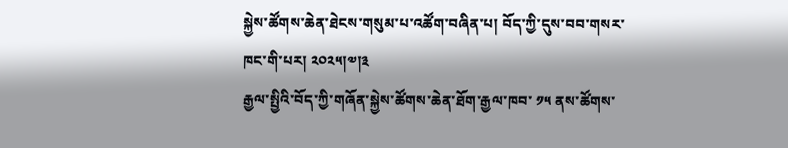སྐྱེས་ཚོགས་ཆེན་ཐེངས་གསུམ་པ་འཚོག་བཞིན་པ། བོད་ཀྱི་དུས་བབ་གསར་ཁང་གི་པར། ༢༠༢༥།༧།༣
རྒྱལ་སྤྱིའི་བོད་ཀྱི་གཞོན་སྐྱེས་ཚོགས་ཆེན་ཐོག་རྒྱལ་ཁབ་ ༡༥ ནས་ཚོགས་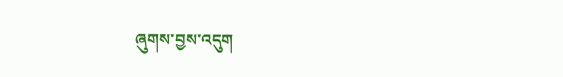ཞུགས་བྱས་འདུག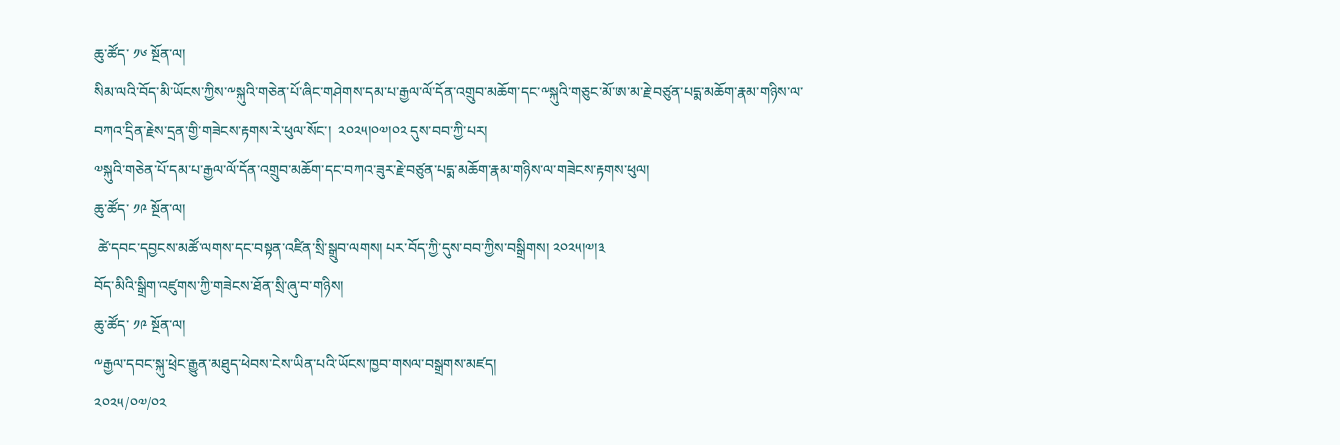ཆུ་ཚོད་ ༡༦ སྔོན་ལ།
སིམ་ལའི་བོད་མི་ཡོངས་ཀྱིས་༸སྐུའི་གཅེན་པོ་ཞིང་གཤེགས་དམ་པ་རྒྱལ་ལོ་དོན་འགྲུབ་མཆོག་དང་༸སྐུའི་གཅུང་མོ་ཨ་མ་རྗེ་བཙུན་པདྨ་མཆོག་རྣམ་གཉིས་ལ་བཀའ་དྲིན་རྗེས་དྲན་གྱི་གཟེངས་རྟགས་རེ་ཕུལ་སོང་།  ༢༠༢༥།༠༧།༠༢ དུས་བབ་ཀྱི་པར།
༧སྐུའི་གཅེན་པོ་དམ་པ་རྒྱལ་ལོ་དོན་འགྲུབ་མཆོག་དང་བཀའ་ཟུར་རྗེ་བཙུན་པདྨ་མཆོག་རྣམ་གཉིས་ལ་གཟེངས་རྟགས་ཕུལ།
ཆུ་ཚོད་ ༡༩ སྔོན་ལ།
 ཚེ་དབང་དབྱངས་མཚོ་ལགས་དང་བསྟན་འཛིན་སྲི་སྒྲུབ་ལགས། པར་བོད་ཀྱི་དུས་བབ་ཀྱིས་བསྒྲིགས། ༢༠༢༥།༧།༣
བོད་མིའི་སྒྲིག་འཛུགས་ཀྱི་གཟེངས་ཐོན་སྲི་ཞུ་བ་གཉིས།
ཆུ་ཚོད་ ༡༩ སྔོན་ལ།
༸རྒྱལ་དབང་སྐུ་ཕྲེང་རྒྱུན་མཐུད་ཕེབས་ངེས་ཡིན་པའི་ཡོངས་ཁྱབ་གསལ་བསྒྲགས་མཛད།
༢༠༢༥/༠༧/༠༢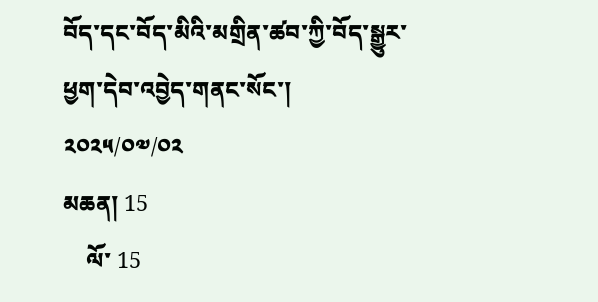བོད་དང་བོད་མིའི་མགྲིན་ཚབ་ཀྱི་བོད་སྒྱུར་ཕྱག་དེབ་འབྱེད་གནང་སོང་།
༢༠༢༥/༠༧/༠༢
མཆན། 15
    ལོ་ 15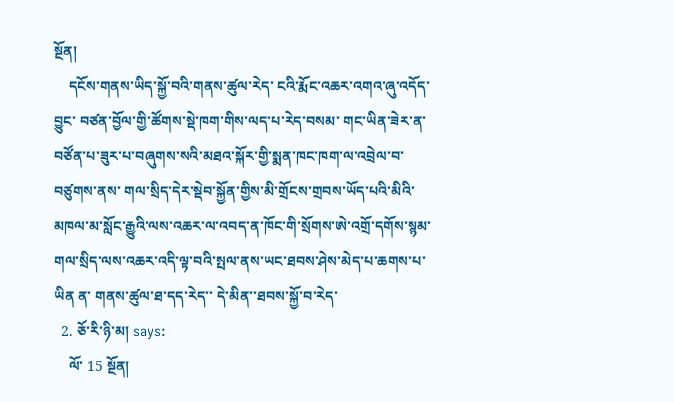སྔོན།
    དངོས་གནས་ཡིད་སྐྱོ་བའི་གནས་ཚུལ་རེད་ ངའི་རྨོང་འཆར་འགའ་ཞུ་འདོད་བྱུང་ བཙན་བྱོལ་གྱི་ཚོགས་སྡེ་ཁག་གིས་ལད་པ་རེད་བསམ་ གང་ཡིན་ཟེར་ན་བཙོན་པ་ཟུར་པ་བཞུགས་སའི་མཐའ་སྐོར་གྱི་སྨན་ཁང་ཁག་ལ་འབྲེལ་བ་བཙུགས་ནས་ གལ་སྲིད་དེར་སྡེབ་སྐྱོན་གྱིས་མི་གྲོངས་གྲབས་ཡོད་པའི་མིའི་མཁལ་མ་སློང་རྒྱུའི་ལས་འཆར་ལ་འབད་ན་ཁོང་གི་སྲོགས་ཨེ་འགྲོ་དགོས་སྙམ་ གལ་སྲིད་ལས་འཆར་འདི་ལྟ་བའི་སྤལ་ནས་ཡང་ཐབས་ཤེས་མེད་པ་ཆགས་པ་ཡིན ན་ གནས་ཚུལ་ཐ་དད་རེད་་ དེ་མིན་་ཐབས་སྐྱོ་བ་རེད་
  2. ཅོ་རི་ཉི་མ། says:
    ལོ་ 15 སྔོན།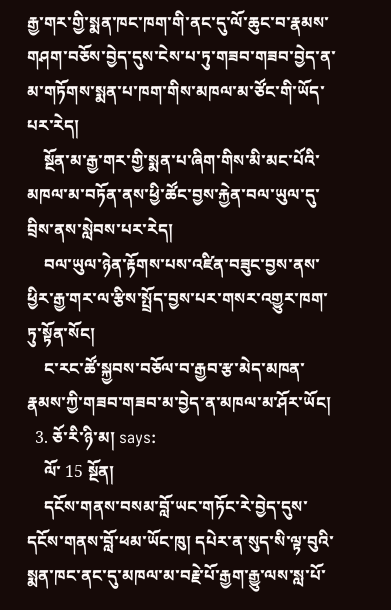རྒྱ་གར་གྱི་སྨན་ཁང་ཁག་གི་ནང་དུ་ལོ་ཆུང་བ་རྣམས་གཤག་བཅོས་བྱེད་དུས་ངེས་པ་ཏུ་གཟབ་གཟབ་བྱེད་ན་མ་གཏོགས་སྨན་པ་ཁག་གིས་མཁལ་མ་ཙོང་གི་ཡོད་པར་རེད།
    སྔོན་མ་རྒྱ་གར་གྱི་སྨན་པ་ཞིག་གིས་མི་མང་པོའི་མཁལ་མ་བཏོན་ནས་ཕྱི་ཚོང་བྱས་རྐྱེན་བལ་ཡུལ་དུ་བྲིས་ནས་སླེབས་པར་རེད།
    བལ་ཡུལ་ཉེན་རྟོགས་པས་འཛིན་བཟུང་བྱས་ནས་ཕྱིར་རྒྱ་གར་ལ་རྩིས་སྤྲོད་བྱས་པར་གསར་འགྱུར་ཁག་ཏུ་སྟོན་སོང།
    ང་རང་ཚོ་སྐྱབས་བཅོལ་བ་རྒྱབ་རྩ་མེད་མཁན་རྣམས་ཀྱི་གཟབ་གཟབ་མ་བྱེད་ན་མཁལ་མ་ཤོར་ཡོང།
  3. ཅོ་རི་ཉི་མ། says:
    ལོ་ 15 སྔོན།
    དངོས་གནས་བསམ་བློ་ཡང་གཏོང་རེ་བྱེད་དུས་དངོས་གནས་བློ་ཕམ་ཡོང་ཁུ། དཔེར་ན་སུད་སི་ལྟ་བུའི་སྨན་ཁང་ནང་དུ་མཁལ་མ་བརྗེ་པོ་རྒྱག་རྒྱུ་ལས་སླ་པོ་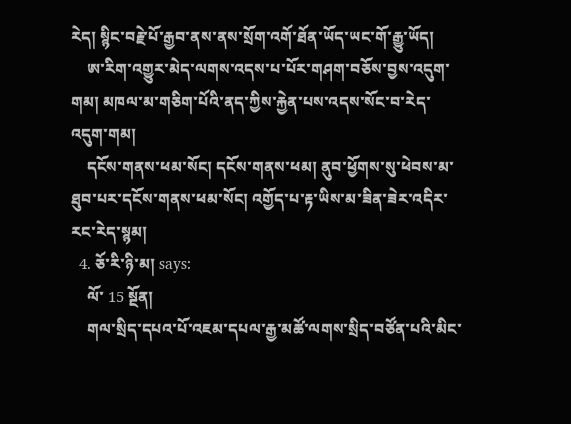རེད། སྙིང་བརྗེ་པོ་རྒྱབ་ནས་ནས་སྲོག་འགོ་ཐོན་ཡོད་ཡང་གོ་རྒྱུ་ཡོད།
    ཨ་རིག་འགྱུར་མེད་ལགས་འདས་པ་པོར་གཤག་བཅོས་བྱས་འདུག་གམ། མཁལ་མ་གཅིག་པོའི་ནད་ཀྱིས་རྐྱེན་པས་འདས་སོང་བ་རེད་འདུག་གམ།
    དངོས་གནས་ཕམ་སོང། དངོས་གནས་ཕམ། ནུབ་ཕྱོགས་སུ་ཕེབས་མ་ཐུབ་པར་དངོས་གནས་ཕམ་སོང། འགྱོད་པ་རྟ་ཡིས་མ་ཟིན་ཟེར་འདིར་རང་རེད་སྙམ།
  4. ཅོ་རི་ཉི་མ། says:
    ལོ་ 15 སྔོན།
    གལ་སྲིད་དཔའ་པོ་འཇམ་དཔལ་རྒྱ་མཚོ་ལགས་སྲིད་བཙོན་པའི་མིང་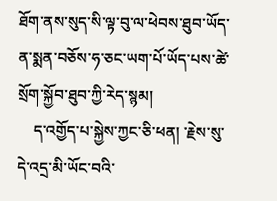ཐོག་ནས་སུད་སི་ལྟ་བུ་ལ་ཕེབས་ཐུབ་ཡོད་ན་སྨན་བཅོས་ཧ་ཅང་ཡག་པོ་ཡོད་པས་ཚེ་སྲོག་སྐྱོབ་ཐུབ་ཀྱི་རེད་སྙམ།
    ད་འགྱོད་པ་སྐྱེས་ཀྱང་ཅི་ཕན། ་རྗེས་སུ་དེ་འདྲ་མི་ཡོང་བའི་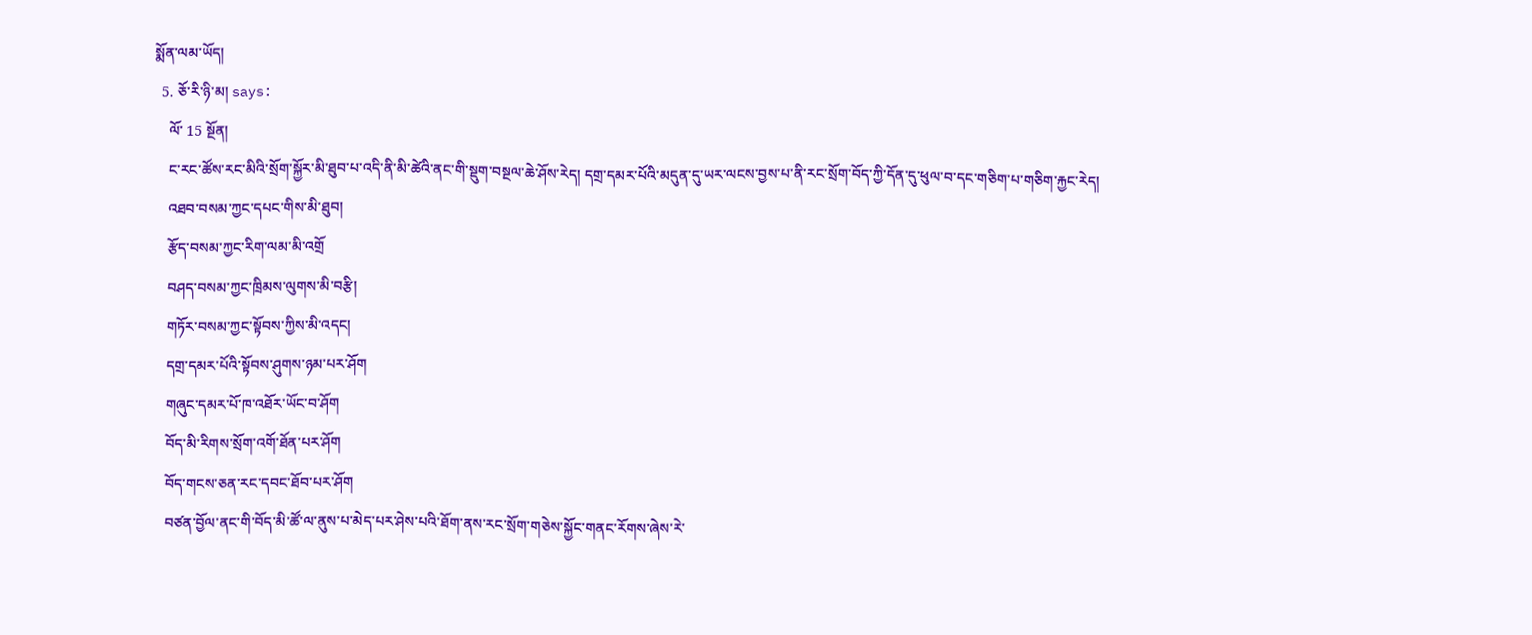སྨོན་ལམ་ཡོད།
  5. ཅོ་རི་ཉི་མ། says:
    ལོ་ 15 སྔོན།
    ང་རང་ཚོས་རང་མིའི་སྲོག་སྐྱོར་མི་ཐུབ་པ་འདི་ནི་མི་ཚེའི་ནང་གི་སྡུག་བསྔལ་ཆེ་ཤོས་རེད། དགྲ་དམར་པོའི་མདུན་དུ་ཡར་ལངས་བྱས་པ་ནི་རང་སྲོག་བོད་ཀྱི་དོན་དུ་ཕུལ་བ་དང་གཅིག་པ་གཅིག་རྐྱང་རེད།
    འཐབ་བསམ་ཀྱང་དཔང་གིས་མི་ཐུབ།
    རྩོད་བསམ་ཀྱང་རིག་ལམ་མི་འགྲོ
    བཤད་བསམ་ཀྱང་ཁྲིམས་ལུགས་མི་བརྩི།
    གཏོར་བསམ་ཀྱང་སྟོབས་ཀྱིས་མི་འདང།
    དགྲ་དམར་པོའི་སྟོབས་ཤུགས་ཉམ་པར་ཤོག
    གཞུང་དམར་པོ་ཁ་འཐོར་ཡོང་བ་ཤོག
    བོད་མི་རིགས་སྲོག་འགོ་ཐོན་པར་ཤོག
    བོད་གངས་ཅན་རང་དབང་ཐོབ་པར་ཤོག
    བཙན་བྱོལ་ནང་གི་བོད་མི་ཚོ་ལ་ནུས་པ་མེད་པར་ཤེས་པའི་ཐོག་ནས་རང་སྲོག་གཅེས་སྐྱོང་གནང་རོགས་ཞེས་རེ་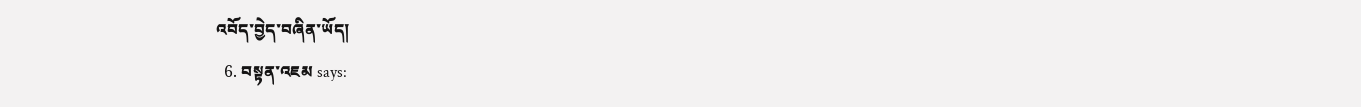འབོད་བྱེད་བཞིན་ཡོད།
  6. བསྟན་འཇམ says: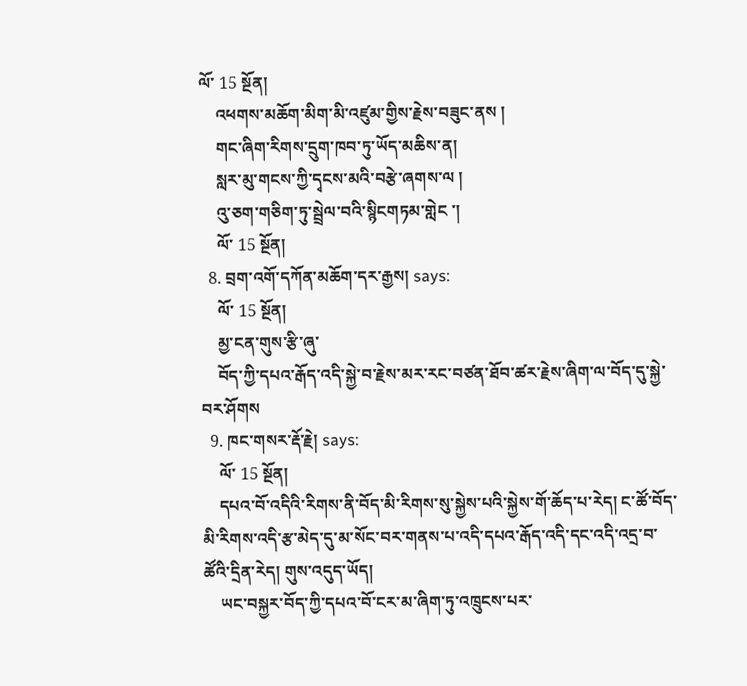ལོ་ 15 སྔོན།
    འཕགས་མཆོག་མིག་མི་འཛུམ་གྱིས་རྗེས་བཟུང་ནས །
    གང་ཞིག་རིགས་དྲུག་ཁབ་ཏུ་ཡོད་མཆིས་ན།
    སླར་མུ་གངས་ཀྱི་དྭངས་མའི་བརྩེ་ཞགས་ལ །
    འུ་ཅག་གཅིག་ཏུ་སྦྲེལ་བའི་སྙིངགཏམ་གླེང ་།
    ལོ་ 15 སྔོན།
  8. བྲག་འགོ་དཀོན་མཆོག་དར་རྒྱས། says:
    ལོ་ 15 སྔོན།
    མྱ་ངན་གུས་རྩི་ཞུ་
    བོད་ཀྱི་དཔའ་རྒོད་འདི་སྐྱེ་བ་རྗེས་མར་རང་བཙན་ཐོབ་ཚར་རྗེས་ཞིག་ལ་བོད་དུ་སྐྱེ་བར་ཤོགས
  9. ཁང་གསར་རྡོ་རྗེ། says:
    ལོ་ 15 སྔོན།
    དཔའ་བོ་འདིའི་རིགས་ནི་བོད་མི་རིགས་སུ་སྐྱེས་པའི་སྐྱེས་གོ་ཆོད་པ་རེད། ང་ཚོ་བོད་མི་རིགས་འདི་རྩ་མེད་དུ་མ་སོང་བར་གནས་པ་འདི་དཔའ་རྒོད་འདི་དང་འདི་འདྲ་བ་ཚོའི་དྲིན་རེད། གུས་འདུད་ཡོད།
    ཡང་བསྐྱར་བོད་ཀྱི་དཔའ་བོ་ངར་མ་ཞིག་ཏུ་འཁྲུངས་པར་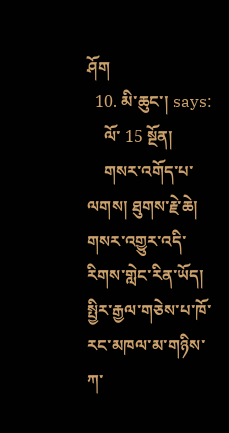ཤོག
  10. མི་ཆུང་། says:
    ལོ་ 15 སྔོན།
    གསར་འགོད་པ་ལགས། ཐུགས་རྗེ་ཆེ། གསར་འགྱུར་འདི་རིགས་གླེང་རིན་ཡོད། སྤྱིར་རྒྱལ་གཅེས་པ་ཁོ་རང་མཁལ་མ་གཉིས་ཀ་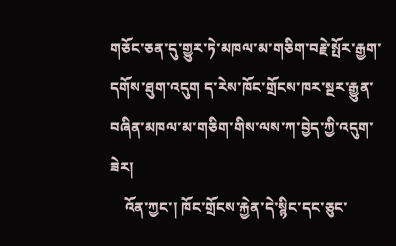གཅོང་ཅན་དུ་གྱུར་ཏེ་མཁལ་མ་གཅིག་བརྗེ་སྤོར་རྒྱག་དགོས་ཐུག་འདུག ད་རེས་ཁོང་གྲོངས་ཁར་སྔར་རྒྱུན་བཞིན་མཁལ་མ་གཅིག་གིས་ལས་ཀ་བྱེད་ཀྱི་འདུག་ཟེར།
    འོན་ཀྱང་། ཁོང་གྲོངས་རྐྱེན་དེ་སྙིང་དང་ཅུང་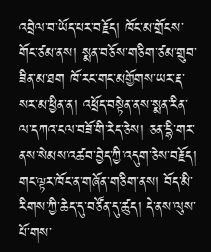འབྲེལ་བ་ཡོད་པར་བརྗོད། ཁོང་མ་གྲོངས་གོང་ཙམ་ནས། སྨན་བཅོས་གཅིག་ཙམ་གྲུབ་ཟིན་མ་ཐག ཁོ་རང་གང་མགྱོགས་ཡར་རྡ་སར་མ་ཕྱིན་ན། འཕྲོད་བསྟེན་ནས་སྨན་རིན་ལ་དཀའ་ངལ་བཟོ་གི་རེད་ཅེས། ཅན་དྷི་གར་ནས་སེམས་འཚབ་བྱེད་ཀྱི་འདུག་ཅེས་བརྗོད། གང་ལྟར་ཁོང་ན་གཞོན་གཅིག་ནས། བོད་མི་རིགས་ཀྱི་ཆེད་དུ་བཙོན་དུ་ཚུད། དེ་ནས་ལུས་པོ་གས་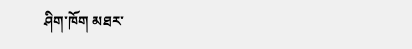ཤིག་ཁོག མཐར་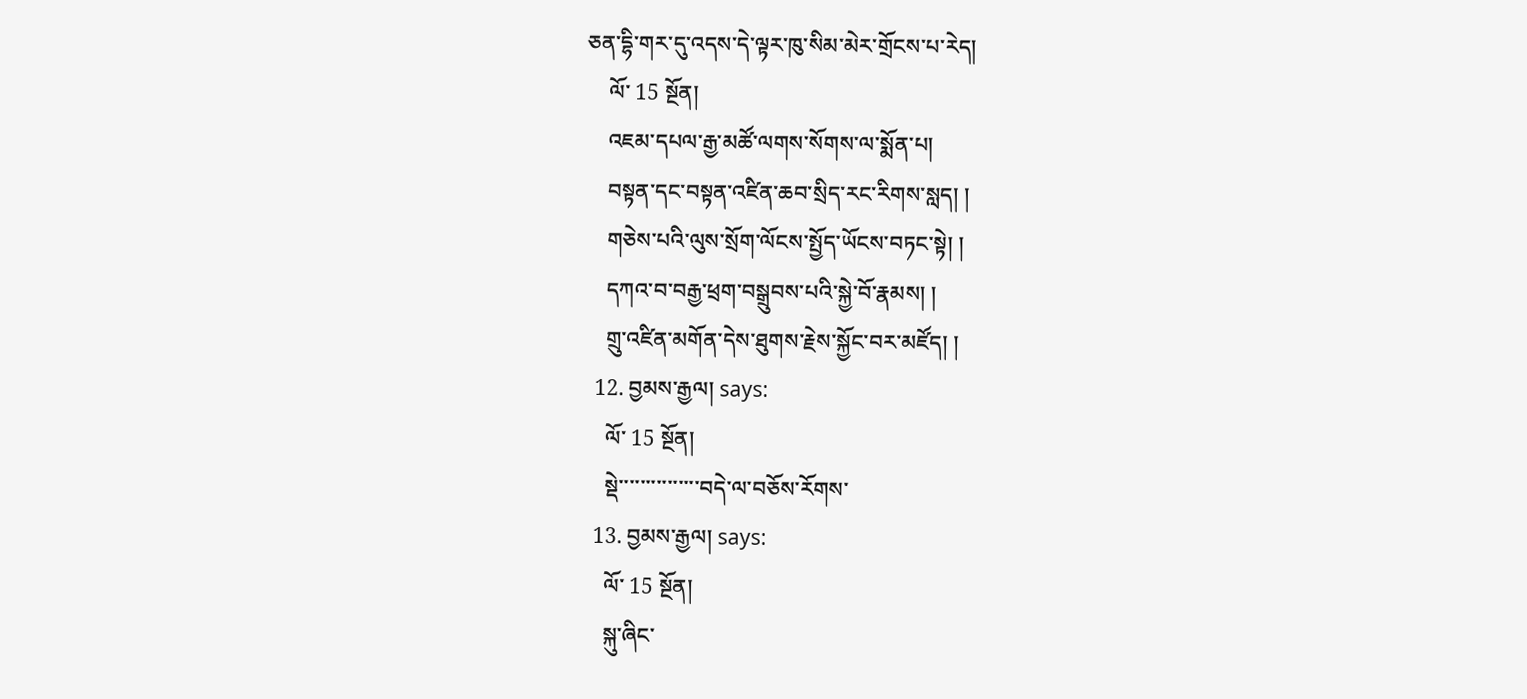ཅན་དྷི་གར་དུ་འདས་དེ་ལྟར་ཁུ་སིམ་མེར་གྲོངས་པ་རེད།
    ལོ་ 15 སྔོན།
    འཇམ་དཔལ་རྒྱ་མཚོ་ལགས་སོགས་ལ་སྨོན་པ།
    བསྟན་དང་བསྟན་འཛིན་ཆབ་སྲིད་རང་རིགས་སླད། །
    གཅེས་པའི་ལུས་སྲོག་ལོངས་སྤྱོད་ཡོངས་བཏང་སྟེ། །
    དཀའ་བ་བརྒྱ་ཕྲག་བསྒྲུབས་པའི་སྐྱེ་བོ་རྣམས། །
    གྲུ་འཛིན་མགོན་དེས་ཐུགས་རྗེས་སྐྱོང་བར་མཛོད། །
  12. བྱམས་རྒྱལ། says:
    ལོ་ 15 སྔོན།
    སྡེ་་་་་་་་་་་་་་་བདེ་ལ་བཅོས་རོགས་
  13. བྱམས་རྒྱལ། says:
    ལོ་ 15 སྔོན།
    སྐུ་ཞིང་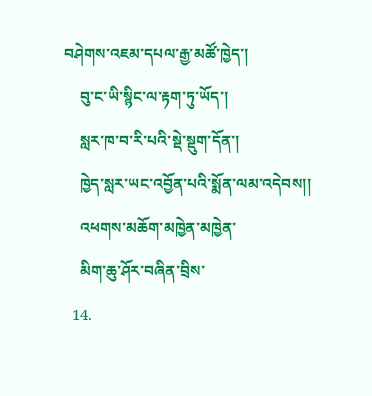བཤེགས་འཇམ་དཔལ་རྒྱ་མཚོ་ཁྱེད་།
    བུ་ང་ཡི་སྙིང་ལ་རྟག་ཏུ་ཡོད་།
    སླར་ཁ་བ་རི་པའི་སྡེ་སྡུག་དོན་།
    ཁྱེད་སླར་ཡང་འབྱོན་པའི་སྨོན་ལམ་འདེབས།།
    འཕགས་མཆོག་མཁྱེན་མཁྱེན་
    མིག་ཆུ་ཤོར་བཞིན་བྲིས་
  14.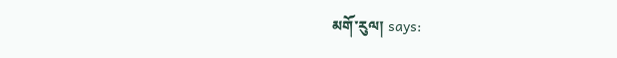མགོ་རུལ། says: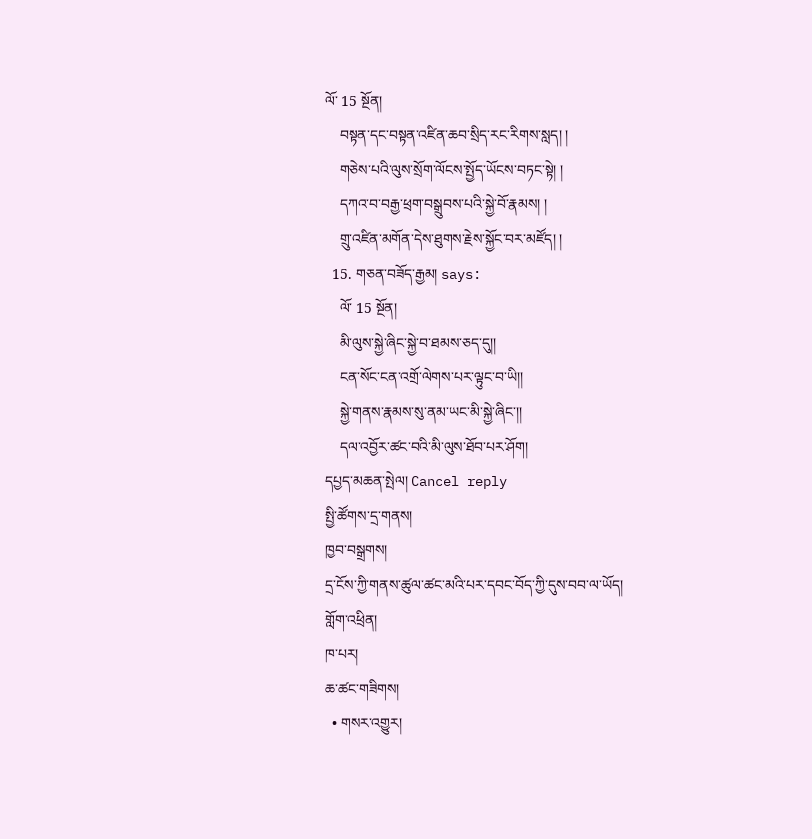ལོ་ 15 སྔོན།
    བསྟན་དང་བསྟན་འཛིན་ཆབ་སྲིད་རང་རིགས་སླད། །
    གཅེས་པའི་ལུས་སྲོག་ལོངས་སྤྱོད་ཡོངས་བཏང་སྟེ། །
    དཀའ་བ་བརྒྱ་ཕྲག་བསྒྲུབས་པའི་སྐྱེ་བོ་རྣམས། །
    གྲུ་འཛིན་མགོན་དེས་ཐུགས་རྗེས་སྐྱོང་བར་མཛོད། །
  15. གཅན་བཟོད་རྒྱམ། says:
    ལོ་ 15 སྔོན།
    མི་ལུས་སྐྱེ་ཞིང་སྐྱེ་བ་ཐམས་ཅད་དུ།།
    ངན་སོང་ངན་འགྲོ་ལེགས་པར་ལྟུང་བ་ཡི།།
    སྐྱེ་གནས་རྣམས་སུ་ནམ་ཡང་མི་སྐྱེ་ཞིང་།།
    དལ་འབྱོར་ཚང་བའི་མི་ལུས་ཐོབ་པར་ཤོག།
དཔྱད་མཆན་སྤེལ། Cancel reply
སྤྱི་ཚོགས་དྲ་གནས།
ཁྱབ་བསྒྲགས།
དྲ་ངོས་ཀྱི་གནས་ཚུལ་ཚང་མའི་པར་དབང་བོད་ཀྱི་དུས་བབ་ལ་ཡོད།
གློག་འཕྲིན།
ཁ་པར།
ཆ་ཚང་གཟིགས།
  • གསར་འགྱུར།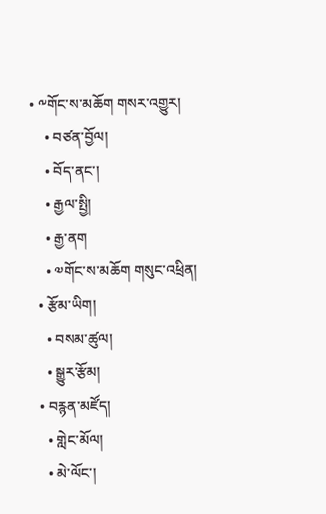• ༸གོང་ས་མཆོག གསར་འགྱུར།
    • བཙན་བྱོལ།
    • བོད་ནང་།
    • རྒྱལ་སྤྱི།
    • རྒྱ་ནག
    • ༧གོང་ས་མཆོག གསུང་འཕྲིན།
  • རྩོམ་ཡིག།
    • བསམ་ཚུལ།
    • སྒྱུར་རྩོམ།
  • བརྙན་མཛོད།
    • གླེང་མོལ།
    • མེ་ལོང་།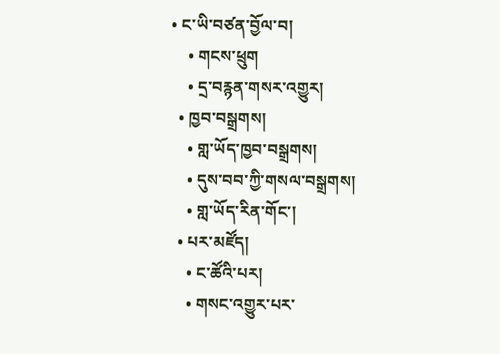• ང་ཡི་བཙན་བྱོལ་བ།
    • གངས་ཕྲུག
    • དྲ་བརྙན་གསར་འགྱུར།
  • ཁྱབ་བསྒྲགས།
    • གླ་ཡོད་ཁྱབ་བསྒྲགས།
    • དུས་བབ་ཀྱི་གསལ་བསྒྲགས།
    • གླ་ཡོད་རིན་གོང་།
  • པར་མཛོད།
    • ང་ཚོའི་པར།
    • གསང་འགྱུར་པར་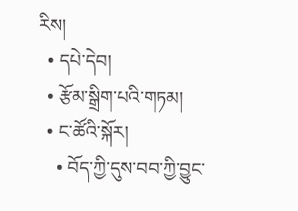རིས།
  • དཔེ་དེབ།
  • རྩོམ་སྒྲིག་པའི་གཏམ།
  • ང་ཚོའི་སྐོར།
    • བོད་ཀྱི་དུས་བབ་ཀྱི་བྱུང་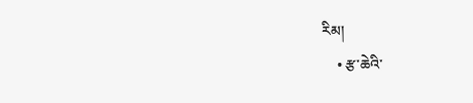རིམ།
    • རྩ་ཆེའི་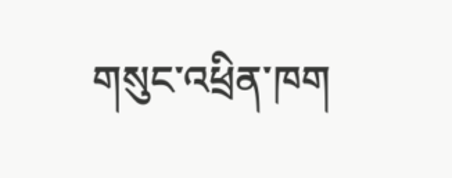གསུང་འཕྲིན་ཁག